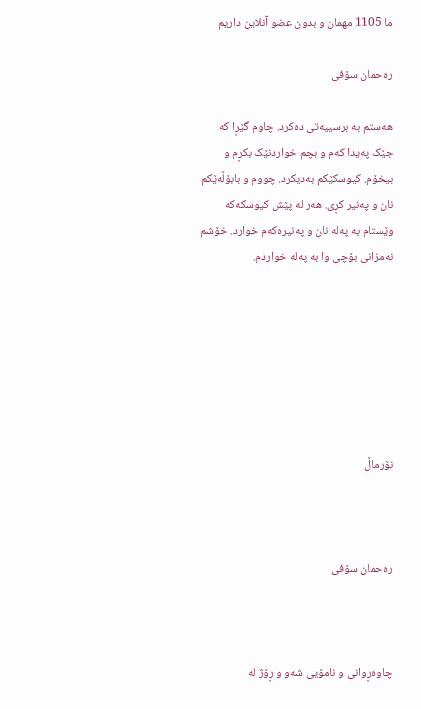ما 1105 مهمان و بدون عضو آنلاین داریم

رەحمان سۆفی

ھەستم بە برسيیەتی دەکرد. چاوم گێڕا که جێک پەیدا کەم و بچم خواردنێک بکڕم و بيخۆم. کيوسکێکم بەديکرد. چووم و بابۆڵەێکم نان و پەنير کڕی. هەر له پێش کیوسکەکە وێستام به پەله نان و پەنيرەکەم خوارد. خۆشم نەمزانی بۆچی وا به پەله خواردم.







نۆرماڵ



رەحمان سۆفی



چاوەڕوانی و نامۆيی شەو و ڕۆژ له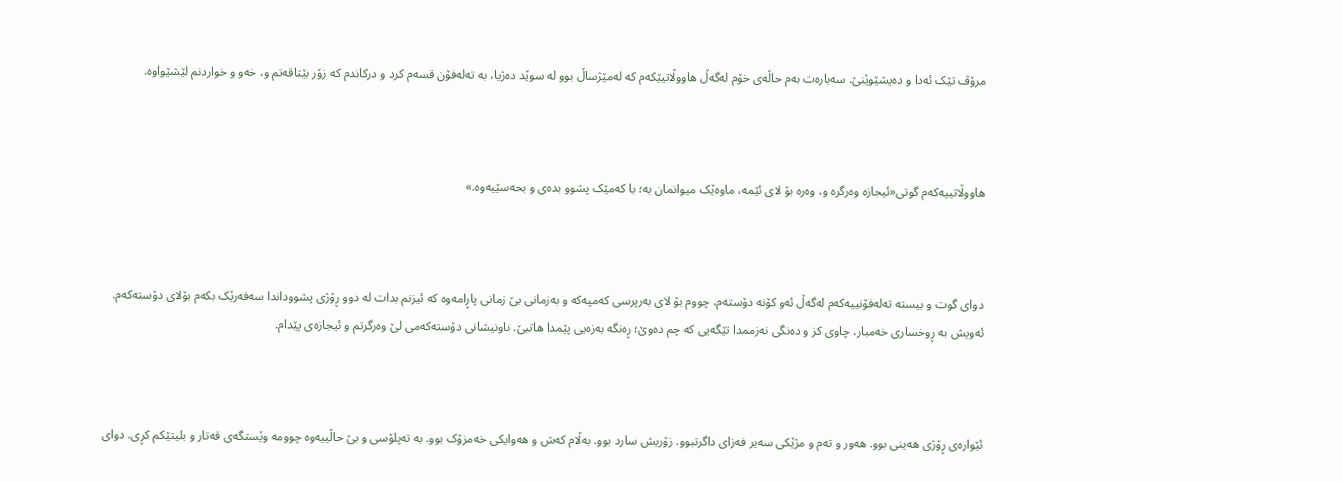مرۆڤ تێک ئەدا و دەیشێوێنێ. سەبارەت بەم حاڵەی خۆم لەگەڵ ھاووڵاتيێکەم که لەمێژساڵ بوو له سوێد دەژيا، بە تەلەفۆن قسەم کرد و درکاندم که زۆر بێتاقەتم و، خەو و خواردنم لێشێواوه.



ھاووڵاتيیەکەم گوتی«ئیجازە وەرگره و، وەره بۆ لای ئێمه، ماوەێک ميوانمان به؛ با کەمێک پشوو بدەی و بحەسێیەوە.»



دوای گوت و بیستە تەلەفۆنييەکەم لەگەڵ ئەو کۆنه دۆستەم، چووم بۆ لای بەرپرسی کەمپەکه و بەزمانی بێ زمانی پاڕامەوه که ئيزنم بدات له دوو ڕۆژی پشووداندا سەفەرێک بکەم بۆلای دۆستەکەم. ئەويش به ڕوخساری خەمبار، چاوی کز و دەنگی نەزممدا تێگەيی که چم دەوێ؛ ڕەنگه بەزەيی پێمدا ھاتبێ. ناونيشانی دۆستەکەمی لێ وەرگرتم و ئيجازەی پێدام.



ئێوارەی ڕۆژی ھەينی بوو. ھەور و تەم و مژێکی سەير فەزای داگرتبوو. زۆريش سارد بوو. بەڵام کەش و ھەوايکی خەمزۆک بوو. به تەپلۆسی و بێ حاڵييەوه چوومه وێستگەی قەتار و بليتێکم کڕی. دوای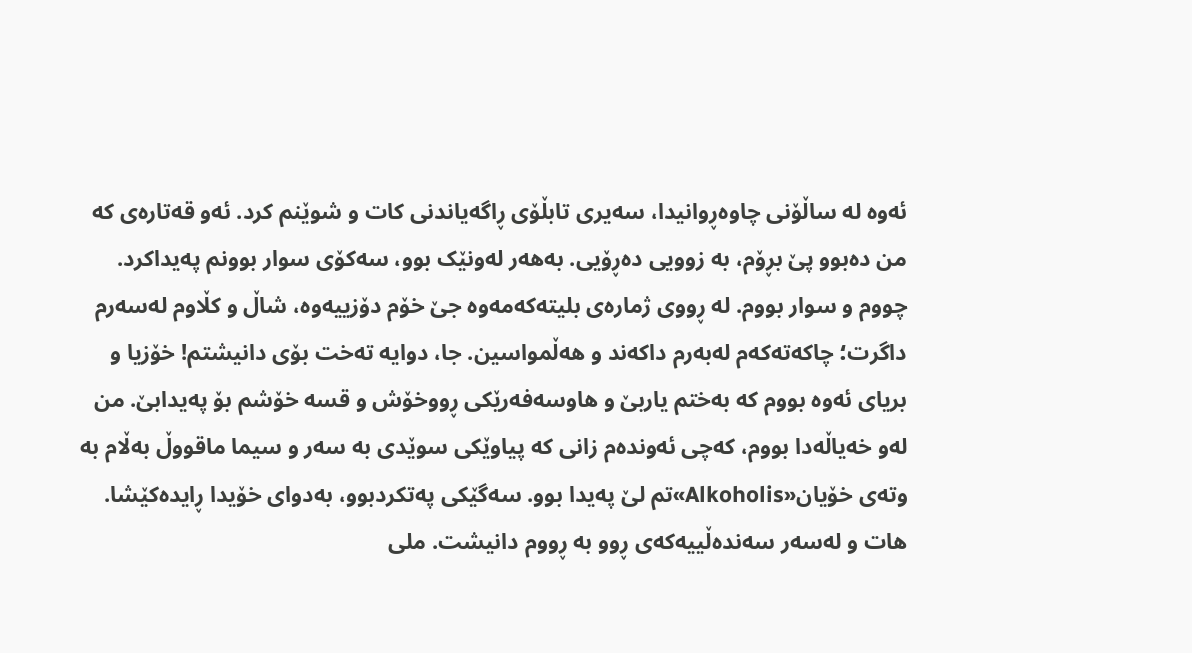ئەوە له ساڵۆنی چاوەڕوانیدا، سەيری تابڵۆی ڕاگەياندنی کات و شوێنم کرد. ئەو قەتارەی که من دەبوو پێ بڕۆم، بە زوویی دەڕۆيی. بەھەر لەونێک بوو، سەکۆی سوار بوونم پەيداکرد. چووم و سوار بووم. له ڕووی ژمارەی بليتەکەمەوه جێ خۆم دۆزييەوه، شاڵ و کڵاوم لەسەرم داگرت؛ چاکەتەکەم لەبەرم داکەند و ھەڵمواسین. جا، دوایە تەخت بۆی دانيشتم! خۆزيا و بريای ئەوه بووم کە بەختم ياربێ و ھاوسەفەرێکی ڕووخۆش و قسه خۆشم بۆ پەيدابێ. من لەو خەياڵەدا بووم، کەچی ئەوندەم زانی کە پیاوێکی سوێدی بە سەر و سیما ماقووڵ بەڵام به وتەی خۆيان«Alkoholis»تم لێ پەیدا بوو. سەگێکی پەتکردبوو، بەدوای خۆیدا ڕایدەکێشا. هات و لەسەر سەندەڵييەکەی ڕوو به ڕووم دانيشت. ملی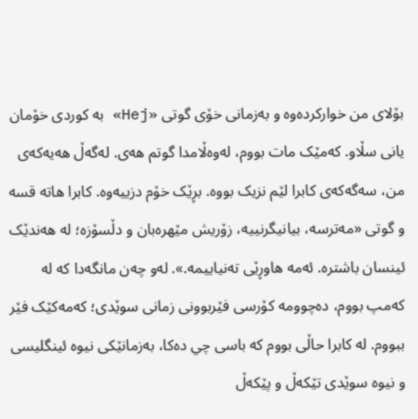بۆلای من خوارکردەوه و بەزمانی خۆی گوتی «Hej» بە کوردی خۆمان یانی سڵاو. کەمێک مات بووم، لەوەڵامدا گوتم هەی. لەگەڵ هەیەکەی من، سەگەکەی کابرا لێم نزيک بووه. بڕێک خۆم دزييەوه. کابرا هاتە قسە و گوتی «مەترسه، بيانيگرنييه، زۆريش مێھرەبان و دڵسۆزه؛ له ھەندێک ئینسان باشتره. ئەمه ھاوڕێی تەنیاییمە.». لەو چەن مانگەدا که لە کەمپ بووم، دەچوومه کۆرسی فێربوونی زمانی سوێدی؛ کەمەکێک فێر ببووم. له کابرا حاڵی بووم که باسی چي دەکا، بەزمانێکی نيوه ئينگليسی و نيوه سوێدی تێکەڵ و پێکەڵ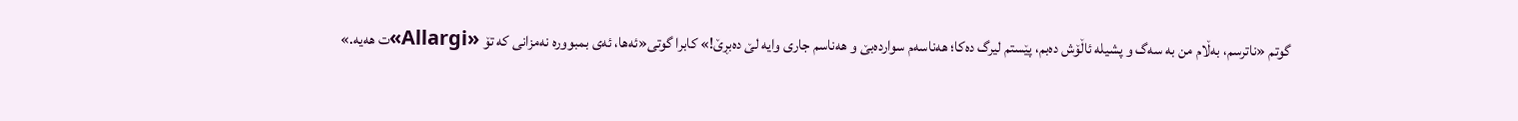گوتم «ناترسم، بەڵام من به سەگ و پشيله ئاڵۆش دەبم، پێستم لیرگ دەکا؛ ھەناسەم سواردەبێ و هەناسم جاری وایە لێ دەبڕێ!» کابرا گوتی«ئەھا، ئەی بمبووره نەمزانی کە تۆ «Allargi»ت هەیە.»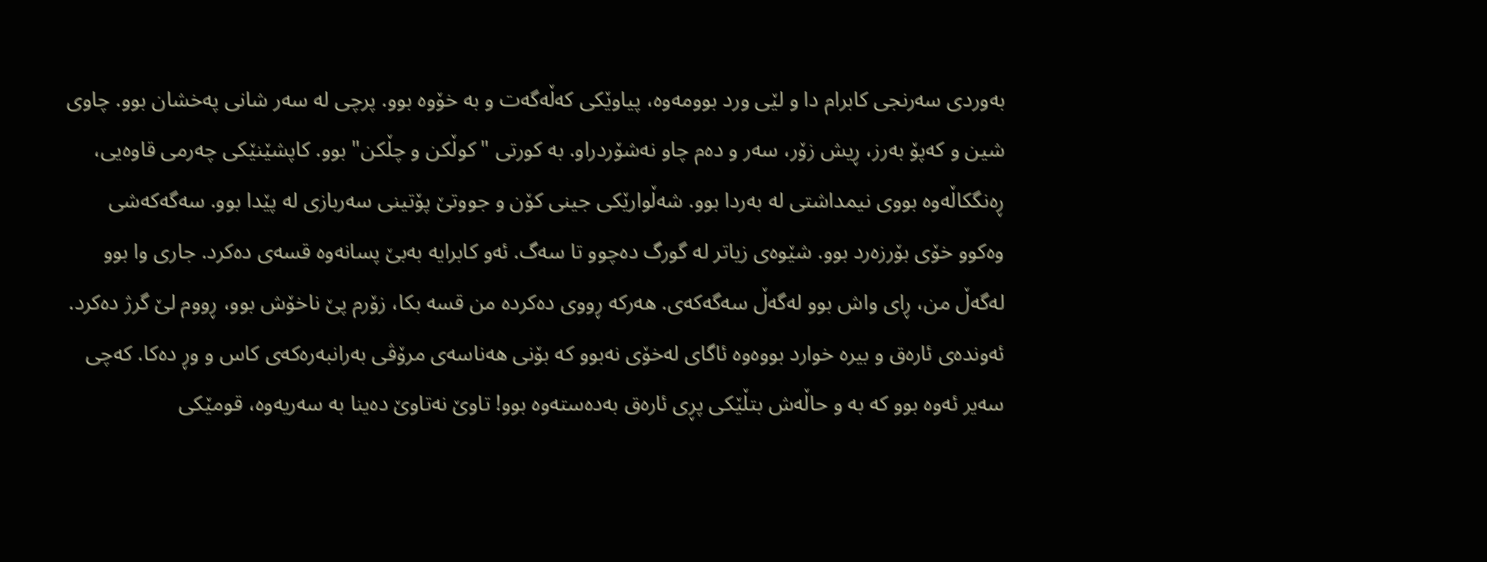بەوردی سەرنجی کابرام دا و لێی ورد بوومەوه، پياوێکی کەڵەگەت و به خۆوه بوو. پرچی له سەر شانی پەخشان بوو. چاوی شين و کەپۆ بەرز، ڕيش زۆر، سەر و دەم چاو نەشۆردراو. به کورتی "کوڵکن و چڵکن" بوو. کاپشێنێکی چەرمی قاوەيی، ڕەنگکاڵەوە بووی نيمداشتی له بەردا بوو. شەڵوارێکی جينی کۆن و جووتێ پۆتينی سەربازی له پێدا بوو. سەگەکەشی وەکوو خۆی بۆرزەرد بوو. شێوەی زياتر له گورگ دەچوو تا سەگ. ئەو کابرايه بەبێ پسانەوه قسەی دەکرد. جاری وا بوو لەگەڵ من، ڕای واش بوو لەگەڵ سەگەکەی. ھەرکه ڕووی دەکرده من قسە بکا، زۆرم پێ ناخۆش بوو، ڕووم لێ گرژ دەکرد. ئەوندەی ئارەق و بيره خوارد بووەوه ئاگای لەخۆی نەبوو کە بۆنی ھەناسەی مرۆڤی بەرانبەرەکەی کاس و وڕ دەکا. کەچی سەير ئەوه بوو که به و حاڵەش بتڵێکی پڕی ئارەق بەدەستەوه بوو! تاوێ نەتاوێ دەينا به سەريەوه، قومێکی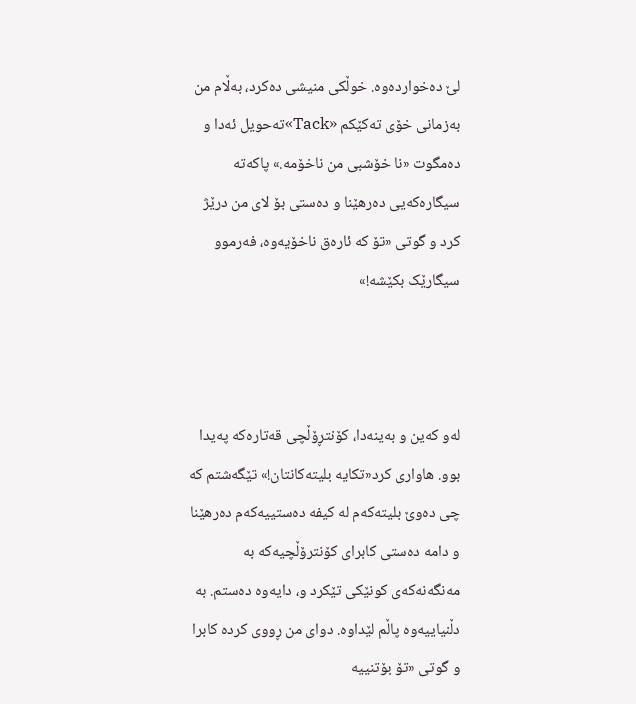لێ دەخواردەوه. خوڵکی منیشی دەکرد، بەڵام من بەزمانی خۆی تەکێکم «Tack»تەحویل ئەدا و دەمگوت «نا خۆشبی من ناخۆمه.» پاکەته سيگارەکەيی دەرھێنا و دەستی بۆ لای من درێژ کرد و گوتی «تۆ که ئارەق ناخۆيەوه، فەرموو سیگارێک بکێشە!»



لەو کەين و بەينەدا، کۆنتڕۆڵچی قەتارەکه پەیدا بوو. هاواری کرد«تکايه بليتەکانتان!» تێگەشتم کە چی دەوێ بليتەکەم له کيفه دەستييەکەم دەرھێنا و دامه دەستی کابرای کۆنترۆڵچیەکە به مەنگەنەکەی کونێکی تێکرد و، دايەوه دەستم. به دڵنياييەوه پاڵم لێداوه. دوای من ڕووی کرده کابرا و گوتی «تۆ بۆتنييه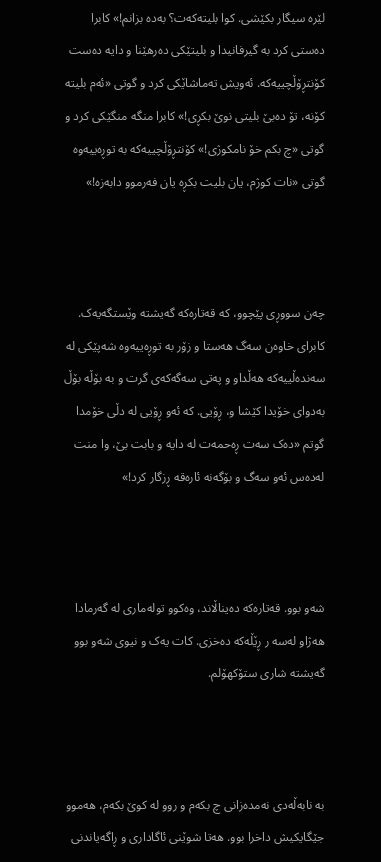لێره سيگار بکێشی. کوا بليتەکەت؟ بەدە بزانم!» کابرا دەستی کرد به گيرفانيدا و بليتێکی دەرھێنا و دايه دەست کۆنتڕۆڵچييەکه. ئەويش تەماشاێکی کرد و گوتی «ئەم بليته کۆنه، تۆ دەبێ بليتی نوێ بکڕی!» کابرا منگە منگێکی کرد و گوتی «چ بکم خۆ نامکوژی!» کۆنتڕۆڵچييەکە به توڕەييەوه گوتی «نات کوژم، يان بليت بکڕە يان فەرموو دابەزە!»



چەن سووڕی پێچوو، کە قەتارەکه گەيشته وێستگەيەک. کابرای خاوەن سەگ ھەستا و زۆر به توڕەييەوه شەپێکی له سەندەڵييەکه ھەڵداو و پەتی سەگەکەی گرت و به بۆڵه بۆڵ بەدوای خۆيدا کێشا و، ڕۆيی. کە ئەو ڕۆيی له دڵی خۆمدا گوتم «دەک سەت ڕەحمەت له دايه و بابت بێ، وا منت لەدەس ئەو سەگ و بۆگەنه ئارەقه ڕزگار کرد!»



شەو بوو. قەتارەکه دەيناڵاند، وەکوو تولەماری له گەرمادا ھەژاو لەسه ر ڕێڵەکه دەخزی. کات يەک و نيوی شەو بوو گەيشته شاری ستۆکھۆلم.



بە نابەڵەدی نەمدەزانی چ بکەم و روو لە کوێ بکەم، ھەموو جێگايکیش داخرا بوو. هەتا شوێنی ئاگاداری و ڕاگەياندنی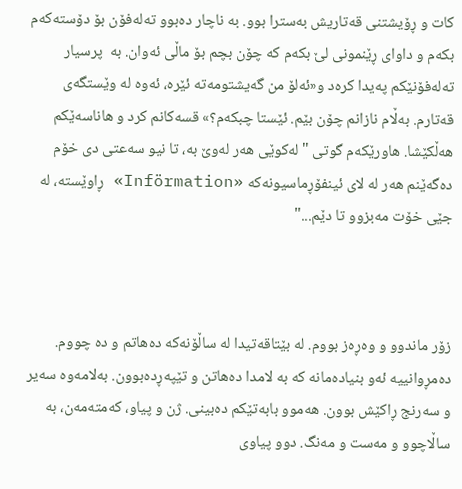کات و ڕۆيشتنی قەتاريش بەسترا بوو. بە ناچار دەبوو تەلەفۆن بۆ دۆستەکەم بکەم و داوای ڕێنمونی لێ بکەم که چۆن بچم بۆ ماڵی ئەوان. به  پرسيار تەلەفۆنێکم پەیدا کرەد و«ئەلۆ من گەیشتومەتە ئێرە، ئەوە لە وێستگەی قەتارم. بەڵام نازانم چۆن بێم. ئێستا چبکەم؟» قسەکانم کرد و هاناسەێکم هەڵکێشا. هاورێکەم گوتی "لەکوێی هەر لەوێ بە، تا نیو سەعتی دی خۆم دەگەێنم ھەر لە لای ئينفۆڕماسيونەکە «Införmation» ڕاوێسته، له جێی خۆت مەبزوو تا دێم..."



زۆر ماندوو و وەڕەز بووم. له بێتاقەتيدا له ساڵۆنەکه دەهاتم و ده چووم. دەمڕوانييه ئەو بنیادەمانه که به لامدا دەھاتن و تێپەڕدەبوون. بەلامەوه سەير و سەرنج ڕاکێش بوون. ھەموو بابەتێکم دەبينی. ژن و پياو، کەمتەمەن، به ساڵاچوو و مەست و مەنگ. دوو پياوی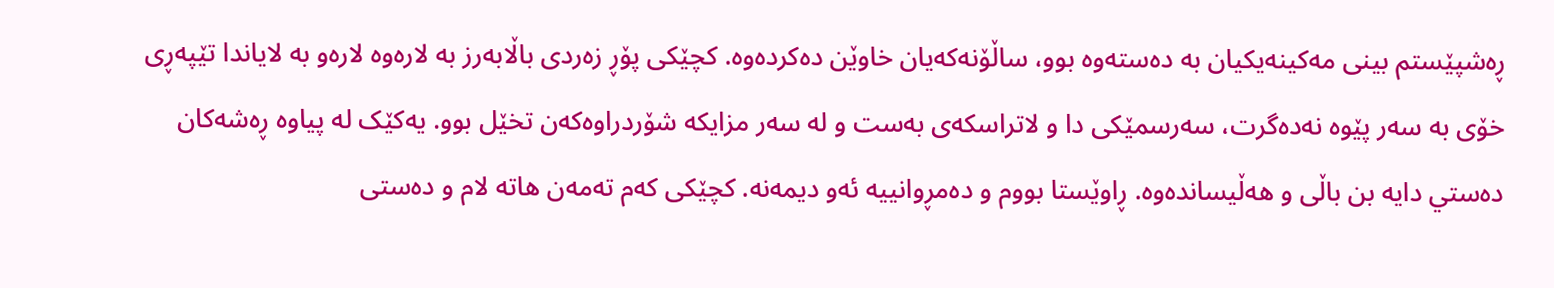ڕەشپێستم بينی مەکينەيکيان به دەستەوه بوو، ساڵۆنەکەيان خاوێن دەکردەوه. کچێکی پۆڕ زەردی باڵابەرز به لارەوە لارەو بە لایاندا تێپەڕی خۆی به سەر پێوه نەدەگرت، سەرسمێکی دا و لاتراسکەی بەست و لە سەر مزایکە شۆردراوەکەن تخێل بوو. يەکێک له پياوه ڕەشەکان دەستي دایە بن باڵی و ھەڵيساندەوه. ڕاوێستا بووم و دەمڕوانييه ئەو ديمەنە. کچێکی کەم تەمەن ھاته لام و دەستی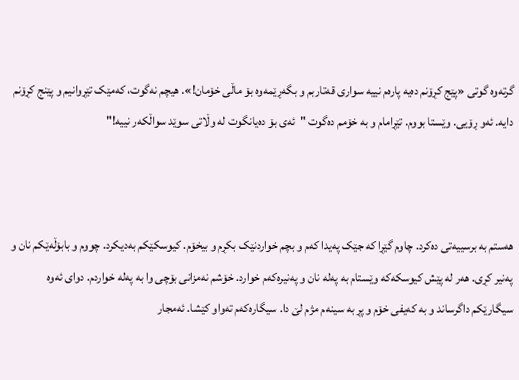گرتەوە گوتی «پێج کڕۆنم دەيه پارەم نييه سواری قەتاربم و بگەڕێمەوە بۆ ماڵی خۆمان!». هیچم نەگوت، کەمێک تێڕوانیم و پێنج کڕۆنم دايه. ئەو ڕۆیی. وێستا بووم. تێڕامام و به خۆمم دەگوت "ئەی بۆ دەيانگوت له وڵاتی سوێد سواڵکەر نييه!"



ھەستم بە برسيیەتی دەکرد. چاوم گێڕا که جێک پەیدا کەم و بچم خواردنێک بکڕم و بيخۆم. کيوسکێکم بەديکرد. چووم و بابۆڵەێکم نان و پەنير کڕی. هەر له پێش کیوسکەکە وێستام به پەله نان و پەنيرەکەم خوارد. خۆشم نەمزانی بۆچی وا به پەله خواردم. دوای ئەوه سيگارێکم داگرساند و به کەيفی خۆم و پڕ به سينەم مژم لێ دا. سيگارەکەم تەواو کێشا. ئەمجار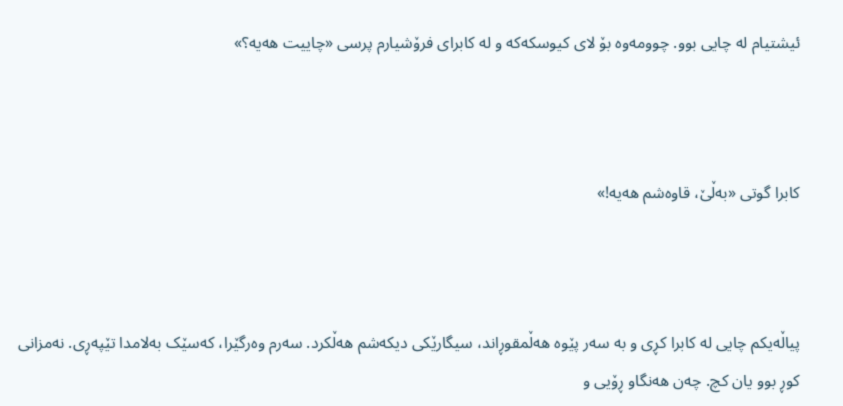ئيشتيام له چايی بوو. چوومەوه بۆ لای کيوسکەکه و له کابرای فرۆشيارم پرسی «چاييت ھەيه؟»



کابرا گوتی «بەڵێ، قاوەشم هەیە!»



پياڵەيکم چايی لە کابرا کڕی و به سەر پێوه ھەڵمقوڕاند، سيگارێکی ديکەشم ھەڵکرد. سەرم وەرگێرا، کەسێک بەلامدا تێپەڕی. نەمزانی کوڕ بوو يان کچ. چەن ھەنگاو ڕۆيی و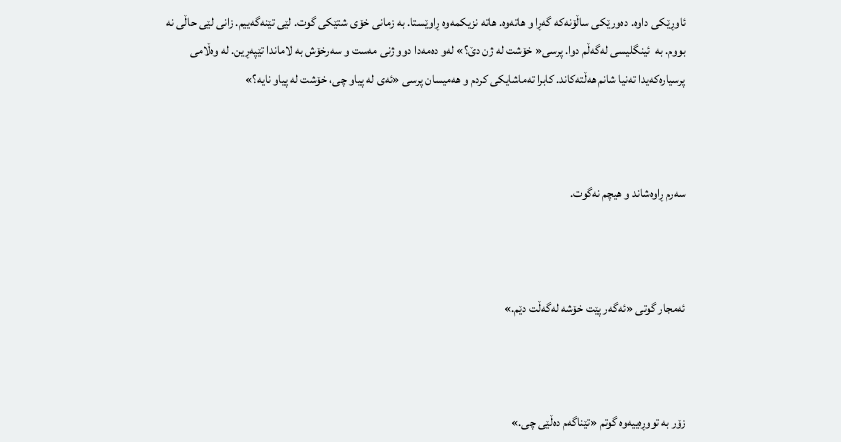ئاوڕێکی داوه. دەورێکی ساڵۆنەکه گەڕا و ھاتەوە. ھاته نزيکمەوه ڕاوێستا. به زمانی خۆی شتێکی گوت. لێی تێنەگەييم. زانی لێی حاڵی نه بووم. به  ئينگليسی لەگەڵم دوا. پرسی« خۆشت له ژن دێ؟» لەو دەمەدا دوو ژنی مەست و سەرخۆش به لاماندا تێپەڕين. لە وەڵامی پرسيارەکەيدا تەنيا شانم ھەڵتەکاند. کابرا تەماشايکی کردم و ھەميسان پرسی «ئەی لە پیاو چی، خۆشت له پیاو نايه؟»



سەرم ڕاوەشاند و ھيچم نەگوت.



ئەمجار گوتی «ئەگەر پێت خۆشە لەگەڵت دێم.»



زۆر به تووڕەييەوه گوتم «تێناگەم دەڵێی چی.»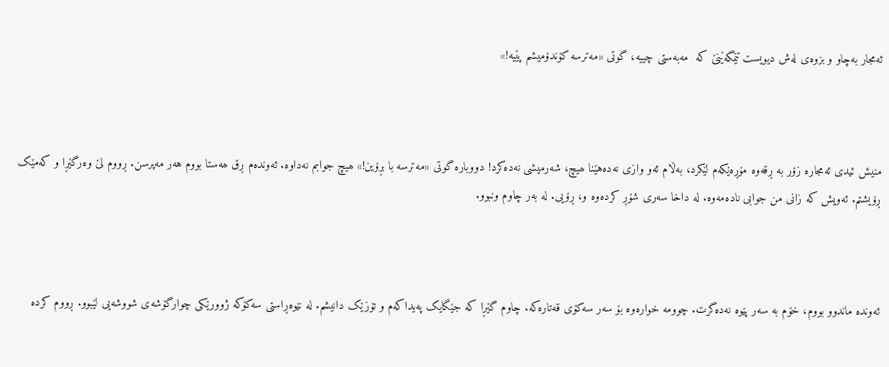ئەمجار بەچاو و بزوەی لەش ديويست تێمگەێنێ که  مەبەستی چییە، گوتی «مەترسە کۆندۆمیشم پێیە!»



منيش ئیدی ئەمجارە زۆر به ڕقەوه مۆڕەێکەم لێکرد، بەڵام ئەو وازی نەدەهێنا ھيچ، شەرمیشی نەدەکرد! دووبارە گوتی «مەترسە با بڕۆین!» ھيچ جوابم نەداوه. ئەوندەم ڕق ھەستا بووم هەر مەپرسن. ڕووم لێ وەرگێڕا و کەمێک ڕۆيشتم. ئەويش که زانی من جوابی نادەمەوە. له داخا سەری شۆڕ کردەوە و، ڕۆيی. له بەر چاوم ونبوو.



ئەونده ماندوو بووم، خۆم بە سەر پێوه نەدەگرت. چوومە خوارەوە بۆ سەر سەکۆی قەتارەکه. چاوم گێڕا که جێگايک پەیداکەم و تۆزێک دانيشم. له نێوەڕاستی سەکۆکه ژوورێکی چوارگۆشەی شووشەيی لێبوو. ڕووم کردە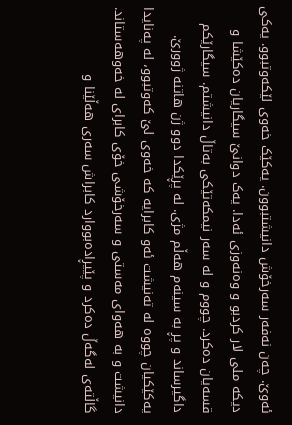ئەوێ. چەن نەفەر سەرخۆش دانيشتبوون. یەکێک خەوی لێکەوتبوو. يەکی ديکه ملی لار کردبو و وەنەوزی ئەدا. يەک دوانێ سيگاريان دەکێشا و قسەيان دەکرد. چووم و له سەر نيمکەتێکی بەتاڵ دانيشتم. سيگارێکم داگیرساند و پڕ به سينەم ھەڵم مژی. له پڕێکدا دوو ژن هاتنە ژوورێ. يەکێکيان چووه لە تەنيشت ئەو کابرايه که خەوی لێ کەوتبوو، له پەنايدا دانيشت و به ھەوای مەستی و سەرخۆشی خۆی کابرای له خەوهەستاند. گاڵتەی لەگەڵ دەکرد و پێیڕادەبووارد کابراش سەری ھەڵێنا و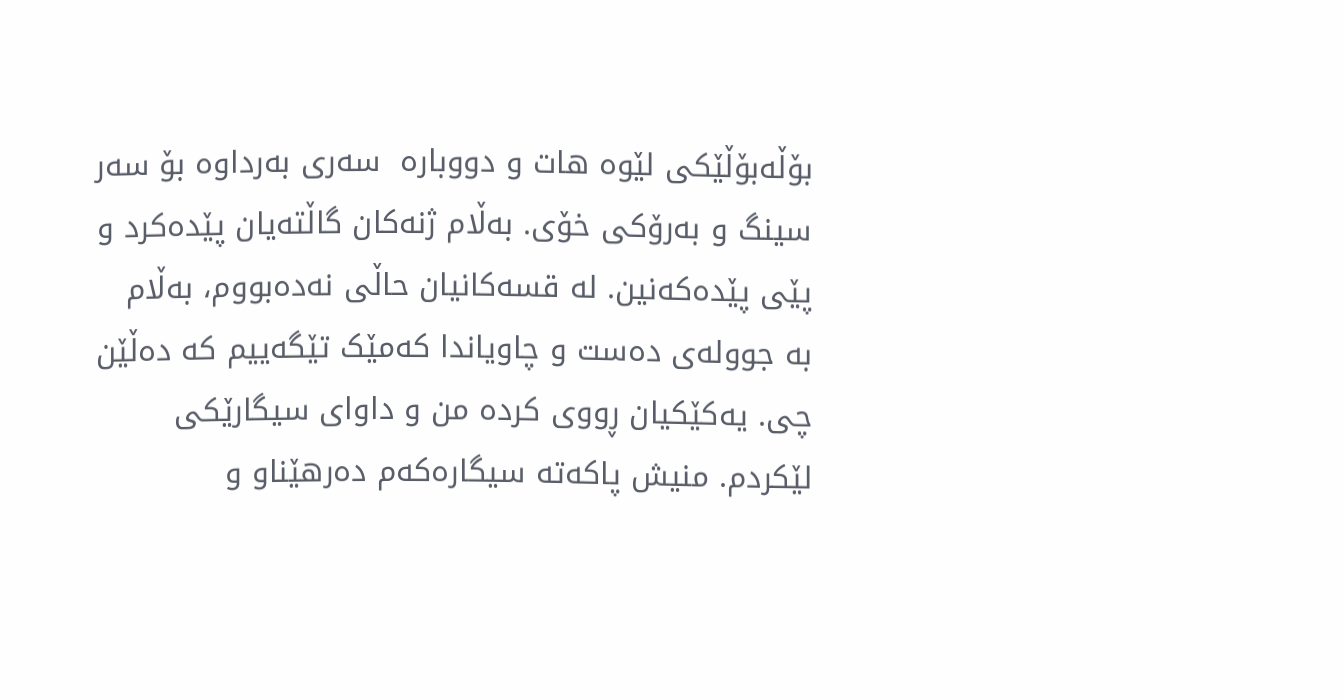بۆڵەبۆڵێکی لێوه ھات و دووباره  سەری بەرداوه بۆ سەر سینگ و بەرۆکی خۆی. بەڵام ژنەکان گاڵتەيان پێدەکرد و پێی پێدەکەنين. له قسەکانيان حاڵی نەدەبووم، بەڵام به جوولەی دەست و چاوياندا کەمێک تێگەييم که دەڵێن چی. يەکێکيان ڕووی کرده من و داوای سيگارێکی لێکردم. منیش پاکەتە سيگارەکەم دەرهێناو و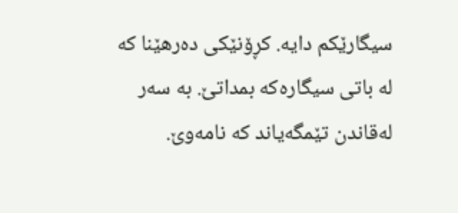سیگارێکم دايه. کڕۆنێکی دەرھێنا که له باتی سيگارەکه بمداتێ. به سەر لەقاندن تێمگەياند که نامەوێ.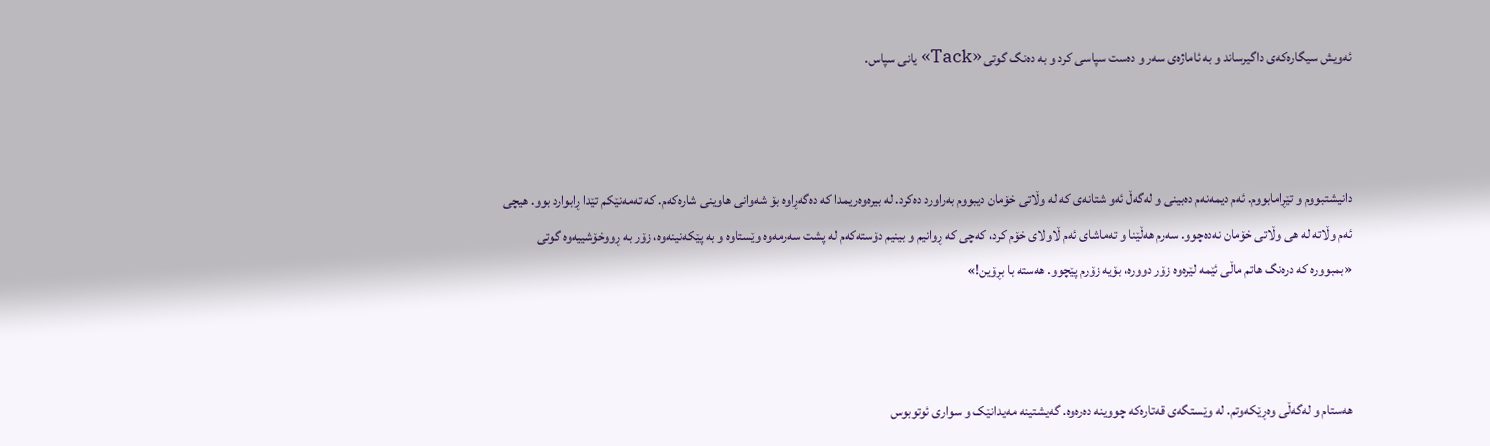ئەويش سيگارەکەی داگيرساند و بە ئاماژەی سەر و دەست سپاسی کرد و بە دەنگ گوتی «Tack» يانی سپاس.



دانيشتبووم و تێڕامابووم. ئەم ديمەنەم دەبينی و لەگەڵ ئەو شتانەی که له وڵاتی خۆمان ديبووم بەراورد دەکرد. لە بيرەوەريمدا کە دەگەڕاوه بۆ شەوانی ھاوينی شارەکەم. کە تەمەنێکم تێدا ڕابوارد بوو. ھيچی ئەم وڵاته له ھی وڵاتی خۆمان نەدەچوو. سەرم ھەڵێنا و تەماشای ئەم ڵاولای خۆم کرد، کەچی که ڕوانيم و بينيم دۆستەکەم له پشت سەرمەوە وێستاوه و به پێکەنينەوه، زۆر به ڕووخۆشییەوە گوتی «بمبوورە کە درەنگ هاتم ماڵی ئێمە لێرەوە زۆر دوورە، بۆيه زۆرم پێچوو. هەستە با بڕۆین!»



ھەستام و لەگەڵی وەڕێکەوتم. له وێستگەی قەتارەکه چووينه دەرەوه. گەیشتینە مەيدانێک و سواری ئوتوبوس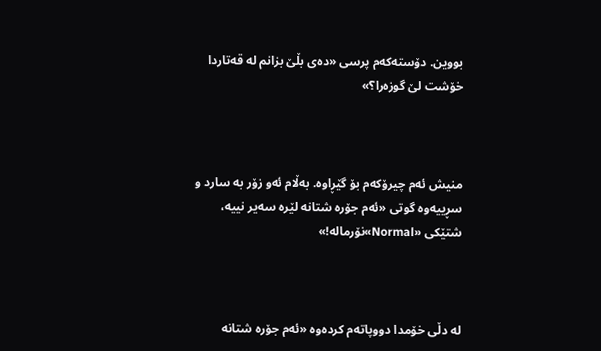بووين. دۆستەکەم پرسی «دەی بڵێ بزانم له قەتاردا خۆشت لێ گوزەرا؟»



منيش ئەم چيرۆکەم بۆ گێڕاوه. بەڵام ئەو زۆر به سارد و سڕييەوه گوتی «ئەم جۆره شتانه لێره سەير نييه، شتێکی «Normal»نۆرمالە!»



له دڵی خۆمدا دووپاتەم کردەوه «ئەم جۆره شتانه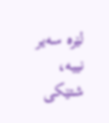لێره سەير نييه، شتێکی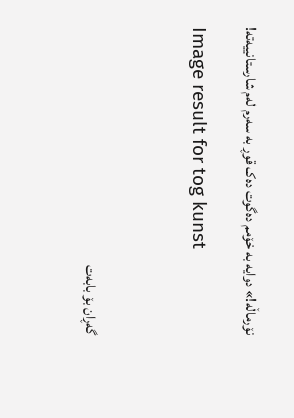نۆرماڵه!» دوايه به خۆمم دەگوت دەک قوڕ به سەرم لەم شارستانييەته!

Image result for tog kunst



گەڕان بۆ بابەت